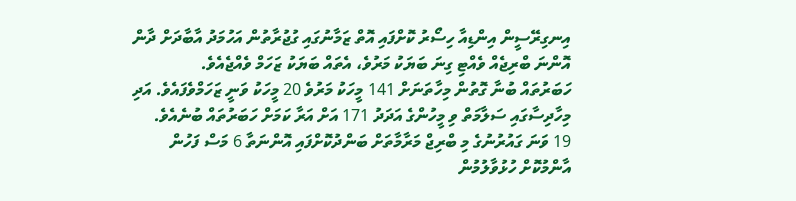އިނގިރޭސީން އިންޑިއާ ހިސޯރު ކޮށްފައި އޮތް ޒަމާނުގައި ގުޖުރާތުން އަހުމަދު އާބާދަށް ދާން އޮންނަ ބްރިޖެއް ވެއްޓި ގިނަ ބަޔަކު މަރުވެ، އެތައް ބަޔަކު ޒަހަމް ވެއްޖެއެވެ.
ހަބަރުތައް ބުނާ ގޮތުން މިހާތަނަށް 141 މީހަކު މަރުވެ 20 މީހަކު ވަނީ ޒަހަމްވެފައެވެ. އަދި މިހާދިސާގައި ސަލާމަތް ވި މީހުންގެ އަދަދު 171 އަށް އަރާ ކަމަށް ހަބަރުތައް ބުނެއެވެ.
19 ވަނަ ގައުރުނުގެ މި ބްރިޖް މަރާމާތަށް ބަންދުކޮށްފައި އޮންނަތާ 6 މަސް ފަހުން އާންމުކޮށް ހުޅުވާލުމުން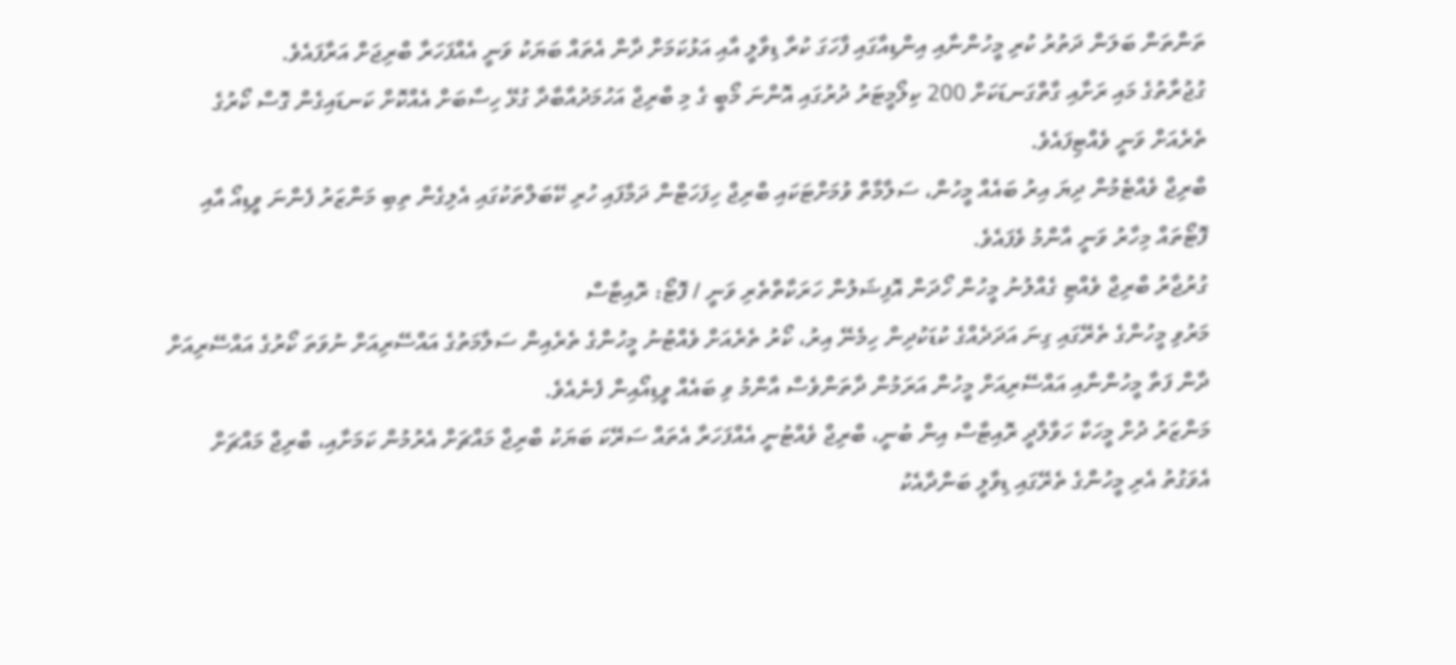ތަންތަން ބަލަން ދަތުރު ކުރި މީހުންނާއި އިންޑިއާގައި ފާހަގަ ކުރާ ޑިވާލީ އާއި އަޅުކަމަށް ދާން އެތައް ބަޔަކު ވަނީ އެއްފަހަރާ ބްރިޖަށް އަރާފައެވެ.
ގުޖުރާތުގެ މައި ރަށާއި ގާތްގަނޑަކަށް 200 ކިލޯމީޓަރު ދުރުގައި އޮންނަ މޯބީ ގެ މި ބްރިޖް އަހުމަދުއާބާދާ ގުޅޭ ހިސާބަށް އެއްކޮށް ކަނޑައިގެން ގޮސް ކޯރުގެ ތެރެއަށް ވަނީ ވެއްޓިފައެވެ.
ބްރިޖް ވެއްޓެމުން ދިޔަ އިރު ބައެއް މީހުން، ސަލާމާތް ވުމަށްޓަކައި ބްރިޖް ހިފަހަޓްން ދަމާފައި ހުރި ކޭބަލްތަކުގައި އެލިގެން ތިބި މަންޒަރު ފެންނަ ވީޑިއޯ އާއި ފޮޓޯތައް މިހާރު ވަނީ އާންމު ވެފައެވެ.
ގުރުޖާރު ބްރިޖް ވެއްޓި ގެއްލުނު މީހުން ހޯދަން އޮފިޝަލުން ހަރަކާތްތެރި ވަނީ / ފޮޓޯ: ރޮއިޓާސް
މަރުވި މީހުންގެ ތެރޭގައި ގިނަ އަދަދެއްގެ ކުޑަކުދިން ހިމެނޭ އިރު، ކޯރު ތެރެއަށް ވެއްޓުނު މީހުންގެ ތެރެއިން ސަލާމަތުގެ އައްސޭރިއަށް ނުވަތަ ކޯރުގެ އައްސޭރިއަށް ދާން ފަތާ މީހުންނާއި އައްސޭރިއަށް މީހުން އަރަމުން ދާތަންވެސް އާންމު ވި ބައެއް ވީޑިއޯއިން ފެނެއެވެ.
މަންޒަރު ދުށް މީހަކާ ހަވާލާދީ ރޮއިޓާސް އިން ބުނީ، ބްރިޖް ވެއްޓުނީ އެއްފަހަރާ އެތައް ސަރޭކަ ބަޔަކު ބްރިޖް މައްޗަށް އެރުމުން ކަމަށާއި، ބްރިޖް މައްޗަށް އެވަގުތު އެރި މީހުންގެ ތެރޭގައި ޑިވާލީ ބަންދާއެކު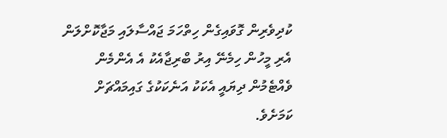ކުދިވެރިން ގޮވައިގެން ހިތްހަމަ ޖައްސާލައި މަޖާކޮށްލަން އެރި މީހުން ހިމެނޭ އިރު ބްރިޖާއެކު އެ އެންމެން ވެއްޓެމުން ދިޔައީ އެކަކު އަނެކަކުގެ ގައިމައްޗަށް ކަމަށެވެ.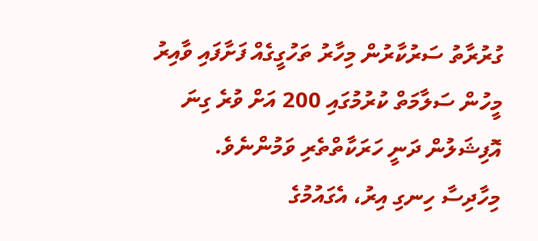ގުރުރާތު ސަރުކާރުން މިހާރު ތަހުގީގެއް ފަށާފައި ވާއިރު މީހުން ސަލާމަތް ކުރުމުގައި 200 އަށް ވުރެ ގިނަ އޮފިޝަލުން ދަނީ ހަރަކާތްތެރި ވަމުންނެވެ.
މިހާދިސާ ހިނގި އިރު، އެގައުމުގެ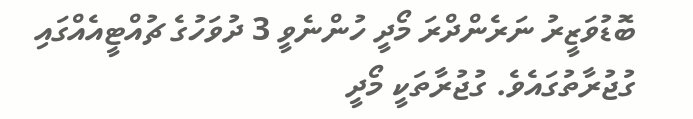ބޮޑުވަޒީރު ނަރެންދްރަ މޯދީ ހުންނެވީ 3 ދުވަހުގެ ޗުއްޓީއެއްގައި ގުޖުރާތުގައެވެ. ގުޖުރާތަކީ މޯދީ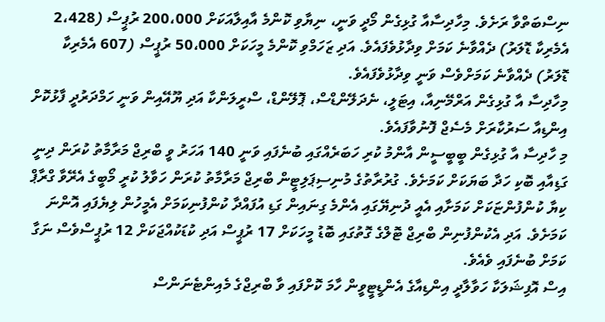ނިސްބަތްވާ ރަށެވެ. މިހާދިސާއާ ގުޅިގެން މޯދީ ވަނީ، ނިޔާވި ކޮންމެ އާއިލާއަކަށް 200،000 ރުޕީސް (2،428 އެމެރިކާ ޑޮލަރު) ދެއްވާނެ ކަމަށް ވިދާޅުވެފައެވެ. އަދި ޒަހަމްވި ކޮންމެ މީހަކަށް 50،000 ރުޕީސް (607 އެމެރިކާ ޑޮލަރު) ދެއްވާނެ ކަމަށްވެސް ވަނީ ވިދާޅުވެފައެވެ.
މިހާދިސާ އާ ގުޅިގެން އަރްމޭނިއާ، އިޓަލީ، ނެދަލޭންޑްސް، ޕޮލޭންޑް، ސްރީލަންކާ އަދި ޔޫއޭއިން ވަނީ ހަމްދަރުދީ ފާޅުކޮށް އިންޑިއާ ސަރުކާރަށް މެސެޖް ފޮނުވާފައެވެ.
މި ހާދިސާ އާ ގުޅިގެން ބީބީސީން އާންމު ކުރި ހަބަރެއްގައި ބުނެފައި ވަނީ 140 އަހަރު ވީ ބްރިޖް މަރާމާތު ކުރަން ދިނީ ގަޑިއާއި ބޮކި ހަދާ ބަޔަކަށް ކަމަށެވެ. ގުރުރާތުގެ މުނިސިޕަލިޓީން ބްރިޖް މަރާމާތު ކުރަން ހަވާލު ކުރީ މޯބީގެ އެރޭވާ ގްރާޕް ކިޔާ ކުންފުންޏަކަށް ކަމަށާއި އެއީ ދުނިޔޭގައި އެންމެ ގިނައިން ގަޑި އުފައްދާ ކުންފުނިކަމަށް އެމީހުން ލިޔެފައި އޮންނަ ކަމަށެވެ. އަދި އެކުންފުނިން ބްރިޖް ޓޮލްގެ ގޮތުގައި ބޮޑު މީހަކަށް 17 ރުޕީސް އަދި ކުޑަކުއްޖަކަށް 12 ރުޕީސްވެސް ނަގާ ކަމަށް ބުނެފައި ވެއެވެ.
އިސް އޮފިޝަލަކާ ހަވާލާދީ އިންޑިއާގެ އެންޑީޓީވީން ހާމަ ކޮށްފައި ވާ ބްރިޖްގެ މެއިންޓެނަންސް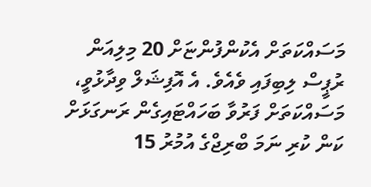މަސައްކަތަށް އެކުންފުންޏަށް 20 މިލިއަން ރުޕީސް ލިބިފައި ވެއެވެ. އެ އޮފިޝަލް ވިދާޅުވީ، މަސައްކަތަށް ފަރުވާ ބަހައްޓައިގެން ރަނގަޅަށް ކަން ކުރި ނަމަ ބްރިޖްގެ އުމުރު 15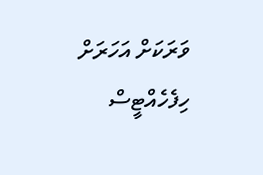ވަރަކަށް އަހަރަށް ހިފެހެއްޓީސް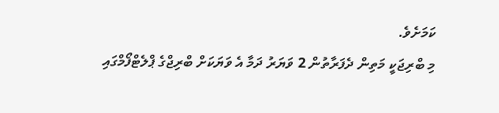ކަމަށެވެ.
މި ބްރިޖަކީ މަތިން ދެފަރާތުން 2 ވަޔަރު ދަމާ އެ ވަޔަކަށް ބްރިޖްގެ ޕްލެޓްފޯމްގައި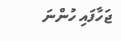ޖަހާފައި ހުންނަ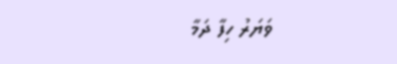ވަޔަރު ހިފާ ދަމާ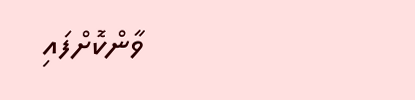ވާންކޮށްފައި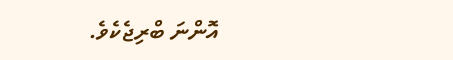އޮންނަ ބްރިޖެކެވެ.